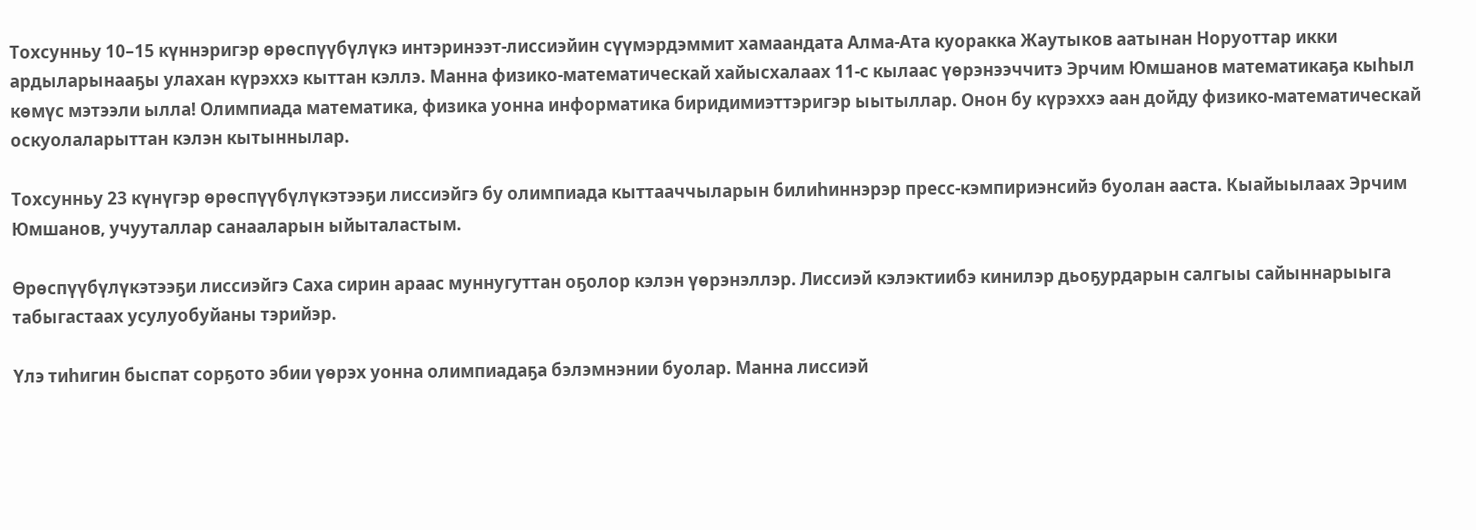Тохсунньу 10–15 күннэригэр өрөспүүбүлүкэ интэринээт-лиссиэйин сүүмэрдэммит хамаандата Алма-Ата куоракка Жаутыков аатынан Норуоттар икки ардыларынааҕы улахан күрэххэ кыттан кэллэ. Манна физико-математическай хайысхалаах 11-с кылаас үөрэнээччитэ Эрчим Юмшанов математикаҕа кыһыл көмүс мэтээли ылла! Олимпиада математика, физика уонна информатика биридимиэттэригэр ыытыллар. Онон бу күрэххэ аан дойду физико-математическай оскуолаларыттан кэлэн кытыннылар.

Тохсунньу 23 күнүгэр өрөспүүбүлүкэтээҕи лиссиэйгэ бу олимпиада кыттааччыларын билиһиннэрэр пресс-кэмпириэнсийэ буолан ааста. Кыайыылаах Эрчим Юмшанов, учууталлар санааларын ыйыталастым.

Өрөспүүбүлүкэтээҕи лиссиэйгэ Саха сирин араас муннугуттан оҕолор кэлэн үөрэнэллэр. Лиссиэй кэлэктиибэ кинилэр дьоҕурдарын салгыы сайыннарыыга табыгастаах усулуобуйаны тэрийэр.

Үлэ тиһигин быспат сорҕото эбии үөрэх уонна олимпиадаҕа бэлэмнэнии буолар. Манна лиссиэй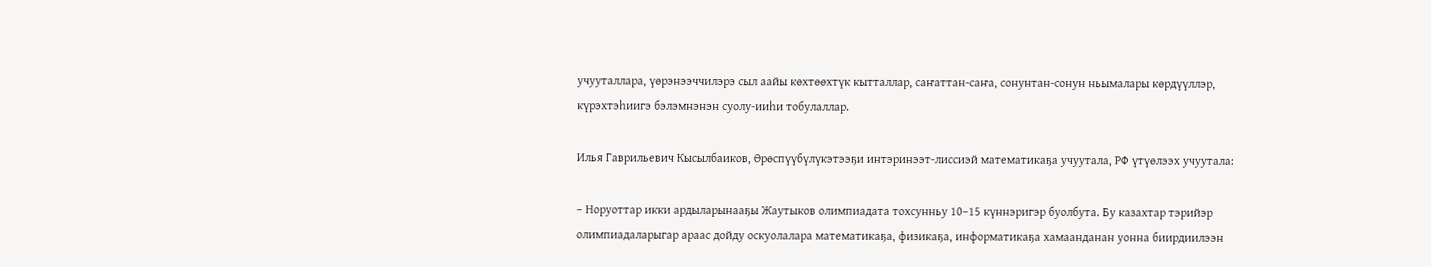учууталлара, үөрэнээччилэрэ сыл аайы көхтөөхтүк кытталлар, саҥаттан-саҥа, сонунтан-сонун ньымалары көрдүүллэр, күрэхтэһиигэ бэлэмнэнэн суолу-ииһи тобулаллар.

Илья Гаврильевич Кысылбаиков, Өрөспүүбүлүкэтээҕи интэринээт-лиссиэй математикаҕа учуутала, РФ үтүөлээх учуутала:

– Норуоттар икки ардыларынааҕы Жаутыков олимпиадата тохсунньу 10–15 күннэригэр буолбута. Бу казахтар тэрийэр олимпиадаларыгар араас дойду оскуолалара математикаҕа, физикаҕа, информатикаҕа хамаанданан уонна биирдиилээн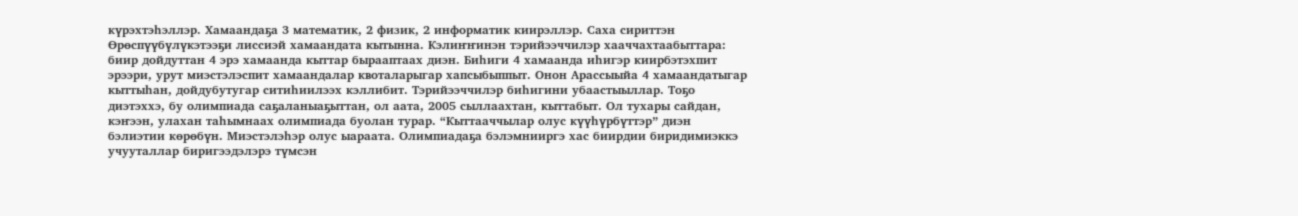күрэхтэһэллэр. Хамаандаҕа 3 математик, 2 физик, 2 информатик киирэллэр. Саха сириттэн Өрөспүүбүлүкэтээҕи лиссиэй хамаандата кытынна. Кэлиҥҥинэн тэрийээччилэр хааччахтаабыттара: биир дойдуттан 4 эрэ хамаанда кыттар бырааптаах диэн. Биһиги 4 хамаанда иһигэр киирбэтэхпит эрээри, урут миэстэлэспит хамаандалар квоталарыгар хапсыбыппыт. Онон Арассыыйа 4 хамаандатыгар кыттыһан, дойдубутугар ситиһиилээх кэллибит. Тэрийээччилэр биһигини убаастыыллар. Тоҕо диэтэххэ, бу олимпиада саҕаланыаҕыттан, ол аата, 2005 сыллаахтан, кыттабыт. Ол тухары сайдан, кэҥээн, улахан таһымнаах олимпиада буолан турар. “Кыттааччылар олус күүһүрбүттэр” диэн бэлиэтии көрөбүн. Миэстэлэһэр олус ыараата. Олимпиадаҕа бэлэмнииргэ хас биирдии биридимиэккэ учууталлар биригээдэлэрэ түмсэн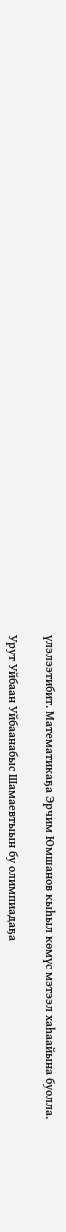үлэлээтибит. Математикаҕа Эрчим Юмшанов кыһыл көмүс мэтээл хаһаайына буолла.

Урут Уйбаан Уйбаанабыс Шамаевтыын бу олимпиадаҕа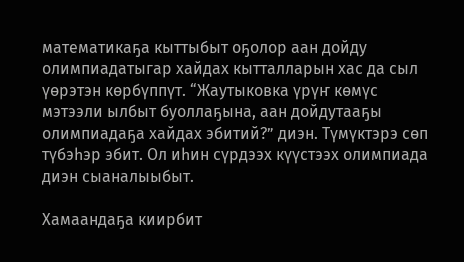математикаҕа кыттыбыт оҕолор аан дойду олимпиадатыгар хайдах кытталларын хас да сыл үөрэтэн көрбүппүт. “Жаутыковка үрүҥ көмүс мэтээли ылбыт буоллаҕына, аан дойдутааҕы олимпиадаҕа хайдах эбитий?” диэн. Түмүктэрэ сөп түбэһэр эбит. Ол иһин сүрдээх күүстээх олимпиада диэн сыаналыыбыт.

Хамаандаҕа киирбит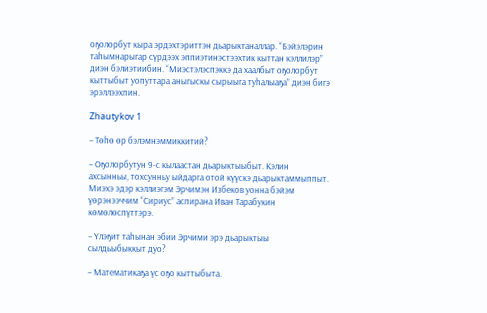оҕолорбут кыра эрдэхтэриттэн дьарыктаналлар. “Бэйэлэрин таһымнарыгар сүрдээх эппиэтинэстээхтик кыттан кэллилэр” диэн бэлиэтиибин. “Миэстэлэспэккэ да хаалбыт оҕолорбут кыттыбыт уопуттара аныгыскы сырыыга туһалыаҕа” диэн бигэ эрэллээхпин.

Zhautykov 1

– Төһө өр бэлэмнэммиккитий?

– Оҕолорбутун 9-с кылаастан дьарыктыыбыт. Кэлин ахсынньы, тохсунньу ыйдарга отой күүскэ дьарыктаммыппыт. Миэхэ эдэр кэллиэгэм Эрчимэн Избеков уонна бэйэм үөрэнээччим “Сириус” аспирана Иван Тарабукин көмөлөспүттэрэ.

– Үлэҕит таһынан эбии Эрчими эрэ дьарыктыы сылдьыбыккыт дуо?

– Математикаҕа үс оҕо кыттыбыта.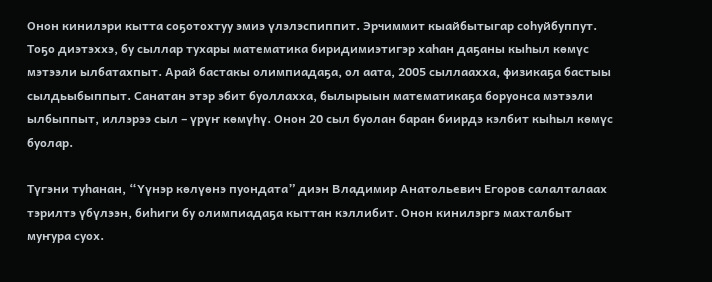Онон кинилэри кытта соҕотохтуу эмиэ үлэлэспиппит. Эрчиммит кыайбытыгар соһуйбуппут. Тоҕо диэтэххэ, бу сыллар тухары математика биридимиэтигэр хаһан даҕаны кыһыл көмүс мэтээли ылбатахпыт. Арай бастакы олимпиадаҕа, ол аата, 2005 сыллаахха, физикаҕа бастыы сылдьыбыппыт. Санатан этэр эбит буоллахха, былырыын математикаҕа боруонса мэтээли ылбыппыт, иллэрээ сыл – үрүҥ көмүһү. Онон 20 сыл буолан баран биирдэ кэлбит кыһыл көмүс буолар.

Түгэни туһанан, “Үүнэр көлүөнэ пуондата” диэн Владимир Анатольевич Егоров салалталаах тэрилтэ үбүлээн, биһиги бу олимпиадаҕа кыттан кэллибит. Онон кинилэргэ махталбыт муҥура суох.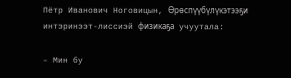Пётр Иванович Ноговицын, Өрөспүүбүлүкэтээҕи интэринээт-лиссиэй физикаҕа учуутала:

– Мин бу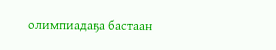олимпиадаҕа бастаан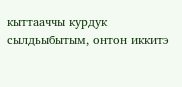кыттааччы курдук сылдьыбытым, онтон иккитэ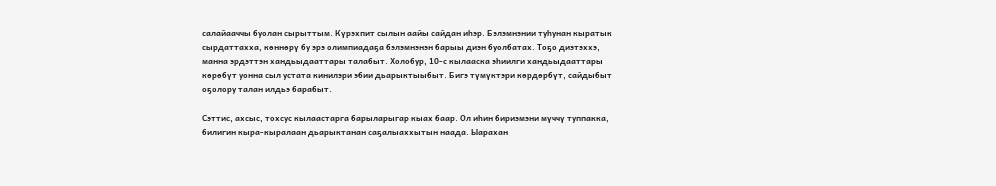салайааччы буолан сырыттым. Күрэхпит сылын аайы сайдан иһэр. Бэлэмнэнии туһунан кыратык сырдаттахха, көннөрү бу эрэ олимпиадаҕа бэлэмнэнэн барыы диэн буолбатах. Тоҕо диэтэххэ, манна эрдэттэн хандьыдааттары талабыт. Холобур, 10-с кылааска эһиилги хандьыдааттары көрөбүт уонна сыл устата кинилэри эбии дьарыктыыбыт. Бигэ түмүктэри көрдөрбүт, сайдыбыт оҕолору талан илдьэ барабыт.

Сэттис, ахсыс, тохсус кылаастарга барыларыгар кыах баар. Ол иһин бириэмэни мүччү туппакка, билигин кыра-кыралаан дьарыктанан саҕалыаххытын наада. Ыарахан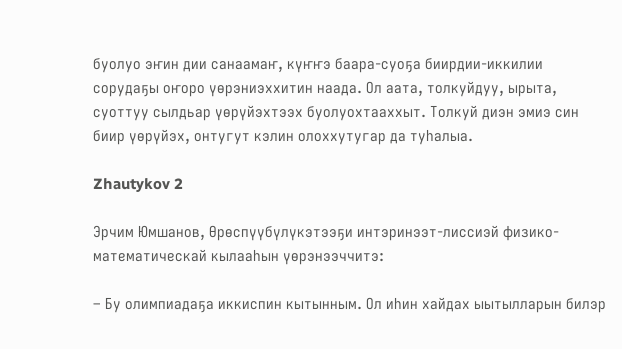буолуо эҥин дии санаамаҥ, күҥҥэ баара-суоҕа биирдии-иккилии сорудаҕы оҥоро үөрэниэххитин наада. Ол аата, толкуйдуу, ырыта, суоттуу сылдьар үөрүйэхтээх буолуохтааххыт. Толкуй диэн эмиэ син биир үөрүйэх, онтугут кэлин олоххутугар да туһалыа.

Zhautykov 2

Эрчим Юмшанов, Өрөспүүбүлүкэтээҕи интэринээт-лиссиэй физико-математическай кылааһын үөрэнээччитэ:

– Бу олимпиадаҕа иккиспин кытынным. Ол иһин хайдах ыытылларын билэр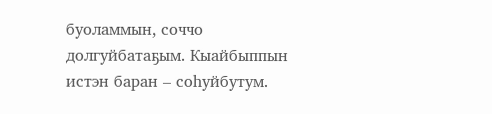буоламмын, соччо долгуйбатаҕым. Кыайбыппын истэн баран – соһуйбутум.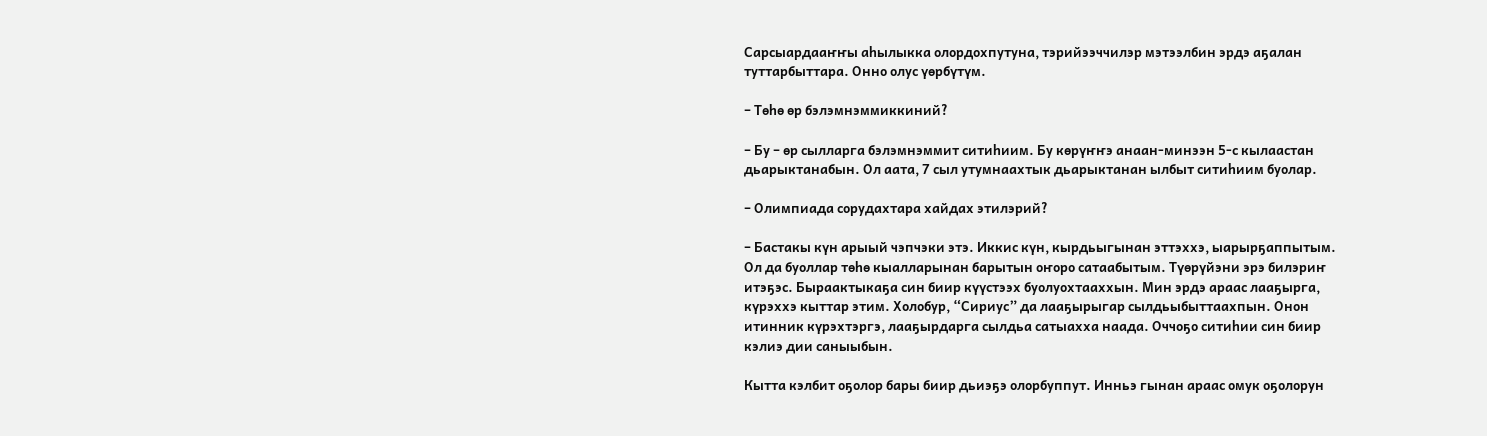Сарсыардааҥҥы аһылыкка олордохпутуна, тэрийээччилэр мэтээлбин эрдэ аҕалан туттарбыттара. Онно олус үөрбүтүм.

– Төһө өр бэлэмнэммиккиний?

– Бу – өр сылларга бэлэмнэммит ситиһиим. Бу көрүҥҥэ анаан-минээн 5-с кылаастан дьарыктанабын. Ол аата, 7 сыл утумнаахтык дьарыктанан ылбыт ситиһиим буолар.

– Олимпиада сорудахтара хайдах этилэрий?

– Бастакы күн арыый чэпчэки этэ. Иккис күн, кырдьыгынан эттэххэ, ыарырҕаппытым. Ол да буоллар төһө кыалларынан барытын оҥоро сатаабытым. Түөрүйэни эрэ билэриҥ итэҕэс. Быраактыкаҕа син биир күүстээх буолуохтааххын. Мин эрдэ араас лааҕырга, күрэххэ кыттар этим. Холобур, “Сириус” да лааҕырыгар сылдьыбыттаахпын. Онон итинник күрэхтэргэ, лааҕырдарга сылдьа сатыахха наада. Оччоҕо ситиһии син биир кэлиэ дии саныыбын.

Кытта кэлбит оҕолор бары биир дьиэҕэ олорбуппут. Инньэ гынан араас омук оҕолорун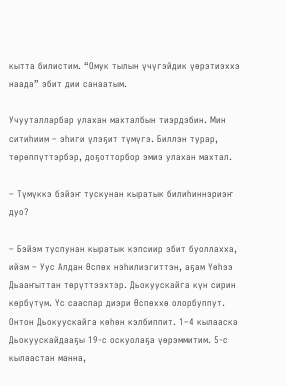кытта билистим. “Омук тылын үчүгэйдик үөрэтиэххэ наада” эбит дии санаатым.

Учууталларбар улахан махталбын тиэрдэбин. Мин ситиһиим – эһиги үлэҕит түмүгэ. Биллэн турар, төрөппүттэрбэр, доҕотторбор эмиэ улахан махтал.

– Түмүккэ бэйэҥ тускунан кыратык билиһиннэриэҥ дуо?

– Бэйэм туспунан кыратык кэпсиир эбит буоллахха, ийэм – Уус Алдан Өспөх нэһилиэгиттэн, аҕам Үөһээ Дьааҥыттан төрүттээхтэр. Дьокуускайга күн сирин көрбүтүм. Үс сааспар диэри Өспөххө олорбуппут. Онтон Дьокуускайга көһөн кэлбиппит. 1–4 кылааска Дьокуускайдааҕы 19-с оскуолаҕа үөрэммитим. 5-с кылаастан манна,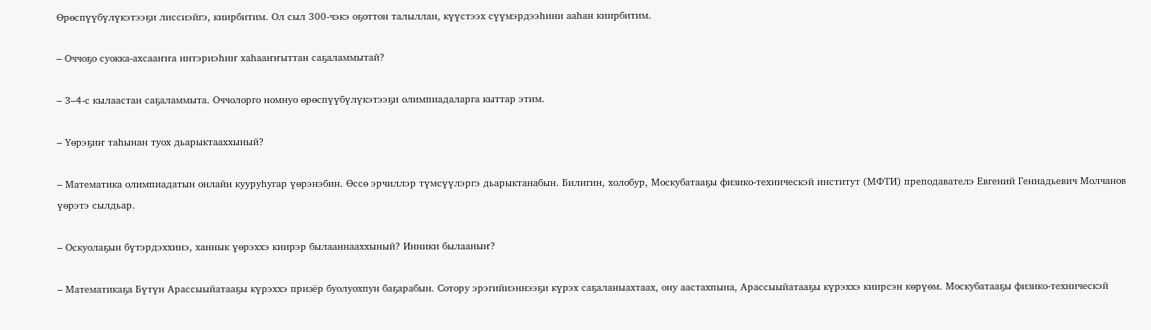Өрөспүүбүлүкэтээҕи лиссиэйгэ, киирбитим. Ол сыл 300-чэкэ оҕоттон талыллан, күүстээх сүүмэрдээһини ааһан киирбитим.

– Оччоҕо суокка-ахсааҥҥа интэриэһиҥ хаһааҥҥыттан саҕаламмытай?

– 3–4-с кылаастан саҕаламмыта. Оччолорго номнуо өрөспүүбүлүкэтээҕи олимпиадаларга кыттар этим.

– Үөрэҕиҥ таһынан туох дьарыктааххыный?

– Математика олимпиадатын онлайн кууруһугар үөрэнэбин. Өссө эрчиллэр түмсүүлэргэ дьарыктанабын. Билигин, холобур, Москубатааҕы физико-техническэй институт (МФТИ) преподавателэ Евгений Геннадьевич Молчанов үөрэтэ сылдьар.

– Оскуолаҕын бүтэрдэххинэ, ханнык үөрэххэ киирэр былааннааххыный? Инники былааныҥ?

– Математикаҕа Бүтүн Арассыыйатааҕы күрэххэ призёр буолуохпун баҕарабын. Сотору эрэгийиэннээҕи күрэх саҕаланыахтаах, ону аастахпына, Арассыыйатааҕы күрэххэ киирсэн көрүөм. Москубатааҕы физико-техническэй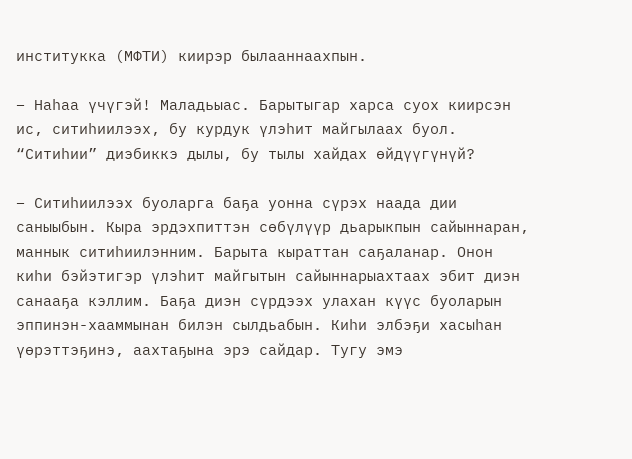институкка (МФТИ) киирэр былааннаахпын.

– Наһаа үчүгэй! Маладьыас. Барытыгар харса суох киирсэн ис, ситиһиилээх, бу курдук үлэһит майгылаах буол. “Ситиһии” диэбиккэ дылы, бу тылы хайдах өйдүүгүнүй?

– Ситиһиилээх буоларга баҕа уонна сүрэх наада дии саныыбын. Кыра эрдэхпиттэн сөбүлүүр дьарыкпын сайыннаран, маннык ситиһиилэнним. Барыта кыраттан саҕаланар. Онон киһи бэйэтигэр үлэһит майгытын сайыннарыахтаах эбит диэн санааҕа кэллим. Баҕа диэн сүрдээх улахан күүс буоларын эппинэн-хааммынан билэн сылдьабын. Киһи элбэҕи хасыһан үөрэттэҕинэ, аахтаҕына эрэ сайдар. Тугу эмэ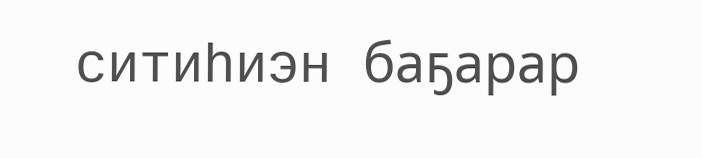ситиһиэн баҕарар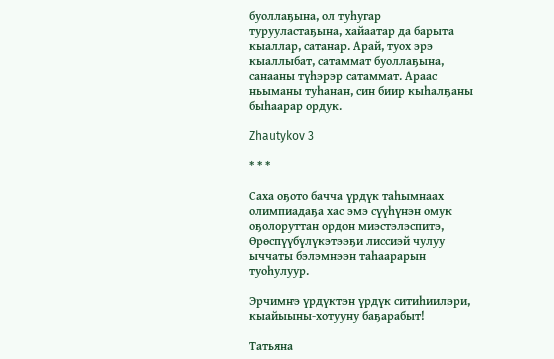буоллаҕына, ол туһугар турууластаҕына, хайаатар да барыта кыаллар, сатанар. Арай, туох эрэ кыаллыбат, сатаммат буоллаҕына, санааны түһэрэр сатаммат. Араас ньыманы туһанан, син биир кыһалҕаны быһаарар ордук.

Zhautykov 3

* * *

Саха оҕото бачча үрдүк таһымнаах олимпиадаҕа хас эмэ сүүһүнэн омук оҕолоруттан ордон миэстэлэспитэ, Өрөспүүбүлүкэтээҕи лиссиэй чулуу ыччаты бэлэмнээн таһаарарын туоһулуур.

Эрчимҥэ үрдүктэн үрдүк ситиһиилэри, кыайыыны-хотууну баҕарабыт!

Татьяна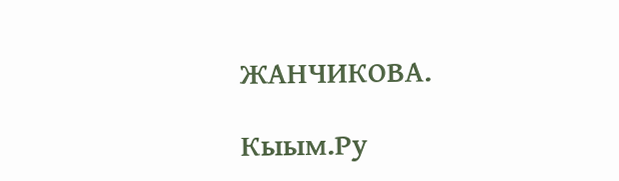ЖАНЧИКОВА.

Кыым.Ру